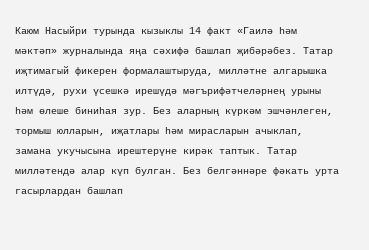Каюм Насыйри турында кызыклы 14 факт «Гаилә һәм мәктәп» журналында яңа сәхифә башлап җибәрәбез. Татар иҗтимагый фикерен формалаштыруда, милләтне алгарышка илтүдә, рухи үсешкә ирешүдә мәгърифәтчеләрнең урыны һәм өлеше биниһая зур. Без аларның күркәм эшчәнлеген, тормыш юлларын, иҗатлары һәм мирасларын ачыклап, замана укучысына ирештерүне кирәк таптык. Татар милләтендә алар күп булган. Без белгәннәре фәкать урта гасырлардан башлап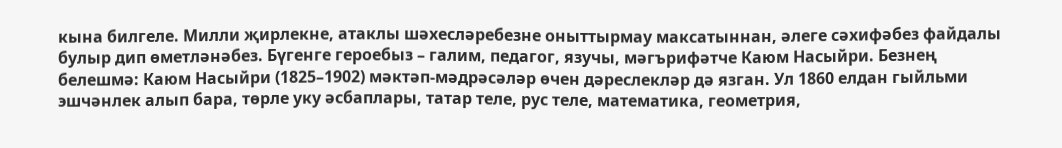кына билгеле. Милли җирлекне, атаклы шәхесләребезне оныттырмау максатыннан, әлеге сәхифәбез файдалы булыр дип өметләнәбез. Бүгенге героебыз – галим, педагог, язучы, мәгърифәтче Каюм Насыйри. Безнең белешмә: Каюм Насыйри (1825–1902) мәктәп-мәдрәсәләр өчен дәреслекләр дә язган. Ул 1860 елдан гыйльми эшчәнлек алып бара, төрле уку әсбаплары, татар теле, рус теле, математика, геометрия,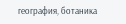география, ботаника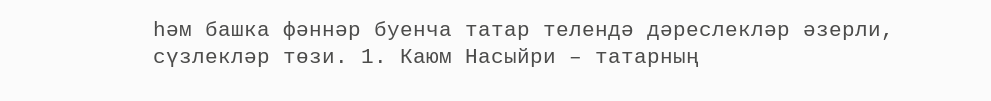һәм башка фәннәр буенча татар телендә дәреслекләр әзерли, сүзлекләр төзи. 1. Каюм Насыйри – татарның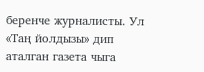беренче журналисты. Ул «Таң йолдызы» дип аталган газета чыга